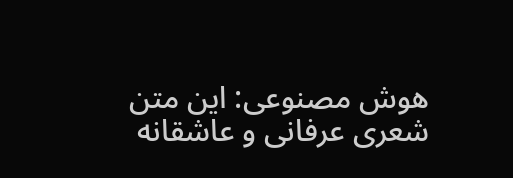هوش مصنوعی: این متن شعری عرفانی و عاشقانه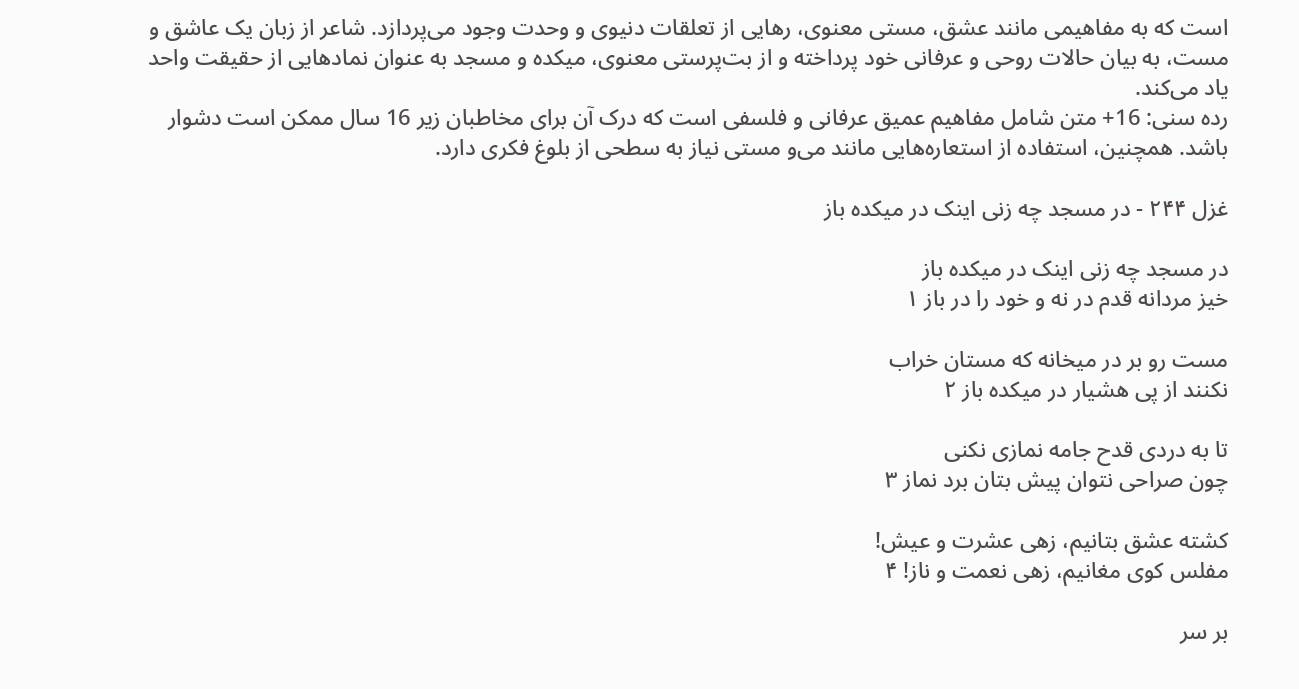است که به مفاهیمی مانند عشق، مستی معنوی، رهایی از تعلقات دنیوی و وحدت وجود می‌پردازد. شاعر از زبان یک عاشق و مست، به بیان حالات روحی و عرفانی خود پرداخته و از بت‌پرستی معنوی، میکده و مسجد به عنوان نمادهایی از حقیقت واحد یاد می‌کند.
رده سنی: 16+ متن شامل مفاهیم عمیق عرفانی و فلسفی است که درک آن برای مخاطبان زیر 16 سال ممکن است دشوار باشد. همچنین، استفاده از استعاره‌هایی مانند می‌و مستی نیاز به سطحی از بلوغ فکری دارد.

غزل ۲۴۴ - در مسجد چه زنی اینک در میکده باز

در مسجد چه زنی اینک در میکده باز
خیز مردانه قدم در نه و خود را در باز ۱

مست رو بر در میخانه که مستان خراب
نکنند از پی هشیار در میکده باز ۲

تا به دردی قدح جامه نمازی نکنی
چون صراحی نتوان پیش بتان برد نماز ۳

کشته عشق بتانیم، زهی عشرت و عیش!
مفلس کوی مغانیم، زهی نعمت و ناز! ۴

بر سر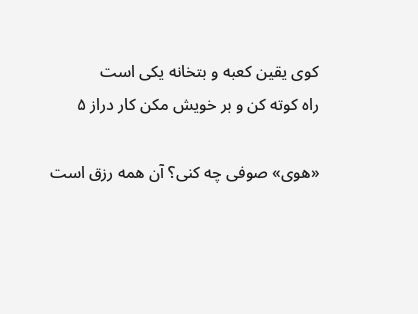کوی یقین کعبه و بتخانه یکی است
راه کوته کن و بر خویش مکن کار دراز ۵

«هوی» صوفی چه کنی؟ آن همه رزق است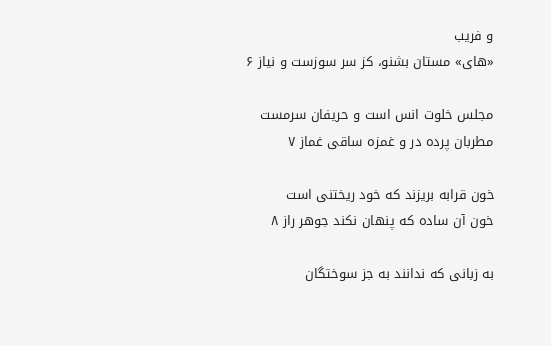و فریب
«های» مستان بشنو، کز سر سوزست و نیاز ۶

مجلس خلوت انس است و حریفان سرمست
مطربان پرده در و غمزه ساقی غماز ۷

خون قرابه بریزند که خود ریختنی است
خون آن ساده که پنهان نکند جوهر راز ۸

به زبانی که ندانند به جز سوختگان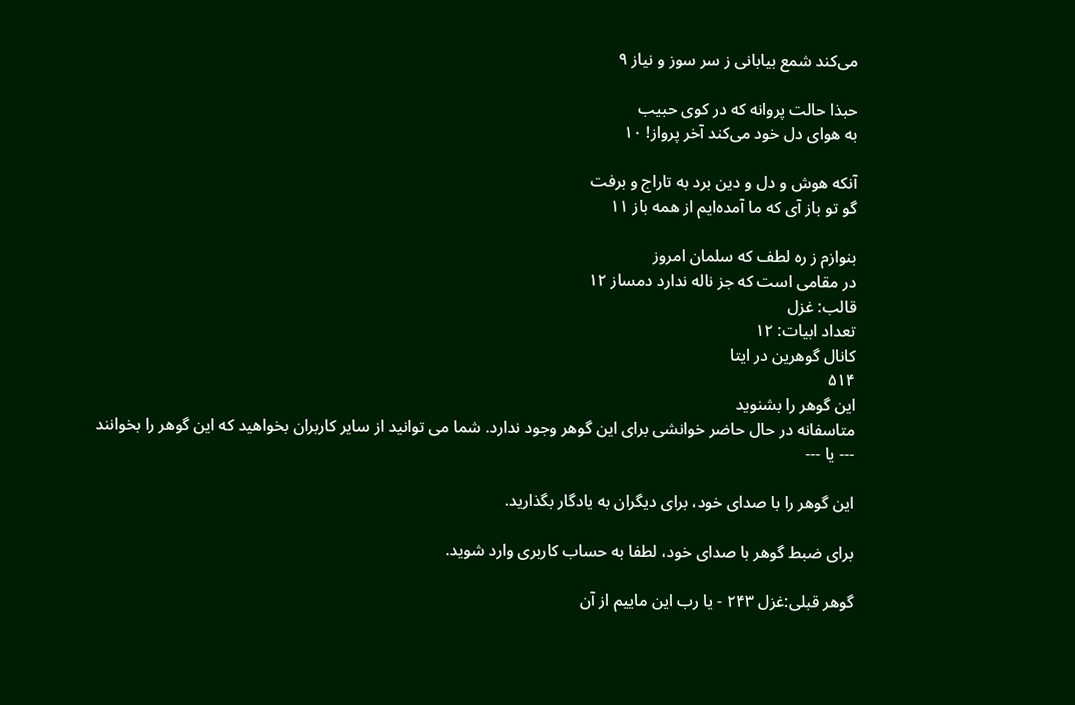می‌کند شمع بیابانی ز سر سوز و نیاز ۹

حبذا حالت پروانه که در کوی حبیب
به هوای دل خود می‌کند آخر پرواز! ۱۰

آنکه هوش و دل و دین برد به تاراج و برفت
گو تو باز آی که ما آمده‌ایم از همه باز ۱۱

بنوازم ز ره لطف که سلمان امروز
در مقامی است که جز ناله ندارد دمساز ۱۲
قالب: غزل
تعداد ابیات: ۱۲
کانال گوهرین در ایتا
۵۱۴
این گوهر را بشنوید
متاسفانه در حال حاضر خوانشی برای این گوهر وجود ندارد. شما می توانید از سایر کاربران بخواهید که این گوهر را بخوانند
--- یا ---

این گوهر را با صدای خود، برای دیگران به یادگار بگذارید.

برای ضبط گوهر با صدای خود، لطفا به حساب کاربری وارد شوید.

گوهر قبلی:غزل ۲۴۳ - یا رب این ماییم از آن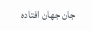جان جهان افتاده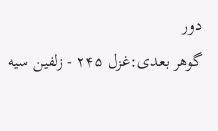دور
گوهر بعدی:غزل ۲۴۵ - زلفین سیه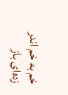خم به خم اندر زده‌ای باز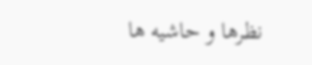نظرها و حاشیه ها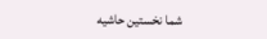شما نخستین حاشیه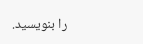را بنویسید.